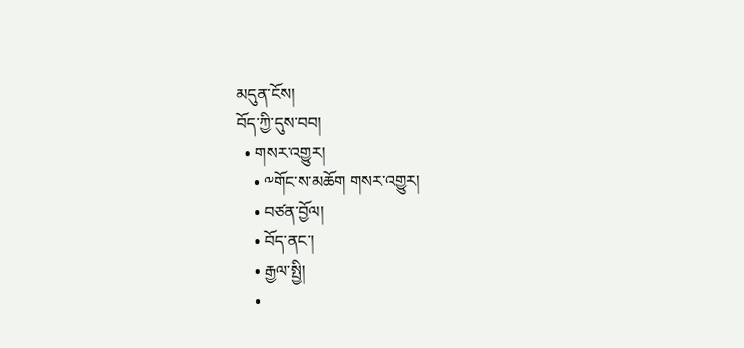མདུན་ངོས།
བོད་ཀྱི་དུས་བབ།
  • གསར་འགྱུར།
    • ༸གོང་ས་མཆོག གསར་འགྱུར།
    • བཙན་བྱོལ།
    • བོད་ནང་།
    • རྒྱལ་སྤྱི།
    •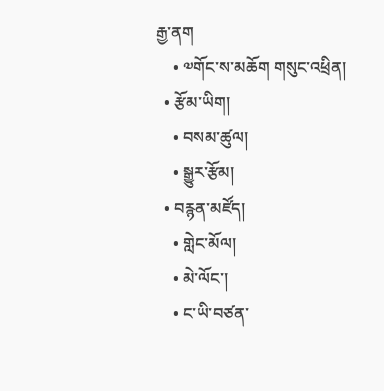རྒྱ་ནག
    • ༧གོང་ས་མཆོག གསུང་འཕྲིན།
  • རྩོམ་ཡིག།
    • བསམ་ཚུལ།
    • སྒྱུར་རྩོམ།
  • བརྙན་མཛོད།
    • གླེང་མོལ།
    • མེ་ལོང་།
    • ང་ཡི་བཙན་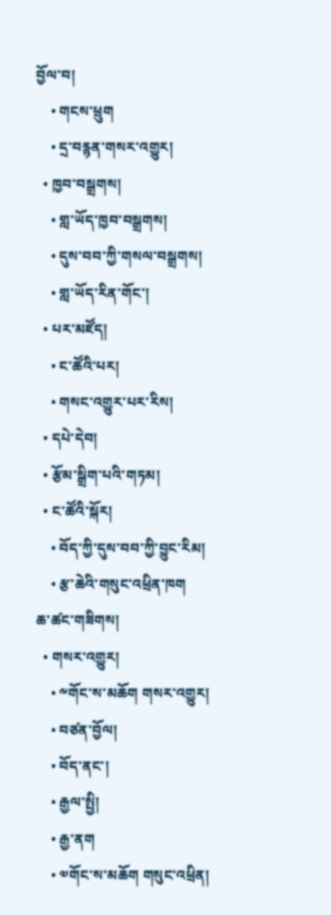བྱོལ་བ།
    • གངས་ཕྲུག
    • དྲ་བརྙན་གསར་འགྱུར།
  • ཁྱབ་བསྒྲགས།
    • གླ་ཡོད་ཁྱབ་བསྒྲགས།
    • དུས་བབ་ཀྱི་གསལ་བསྒྲགས།
    • གླ་ཡོད་རིན་གོང་།
  • པར་མཛོད།
    • ང་ཚོའི་པར།
    • གསང་འགྱུར་པར་རིས།
  • དཔེ་དེབ།
  • རྩོམ་སྒྲིག་པའི་གཏམ།
  • ང་ཚོའི་སྐོར།
    • བོད་ཀྱི་དུས་བབ་ཀྱི་བྱུང་རིམ།
    • རྩ་ཆེའི་གསུང་འཕྲིན་ཁག
ཆ་ཚང་གཟིགས།
  • གསར་འགྱུར།
    • ༸གོང་ས་མཆོག གསར་འགྱུར།
    • བཙན་བྱོལ།
    • བོད་ནང་།
    • རྒྱལ་སྤྱི།
    • རྒྱ་ནག
    • ༧གོང་ས་མཆོག གསུང་འཕྲིན།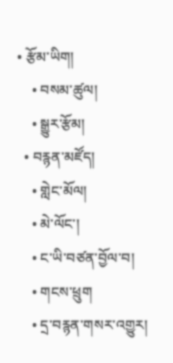• རྩོམ་ཡིག།
    • བསམ་ཚུལ།
    • སྒྱུར་རྩོམ།
  • བརྙན་མཛོད།
    • གླེང་མོལ།
    • མེ་ལོང་།
    • ང་ཡི་བཙན་བྱོལ་བ།
    • གངས་ཕྲུག
    • དྲ་བརྙན་གསར་འགྱུར།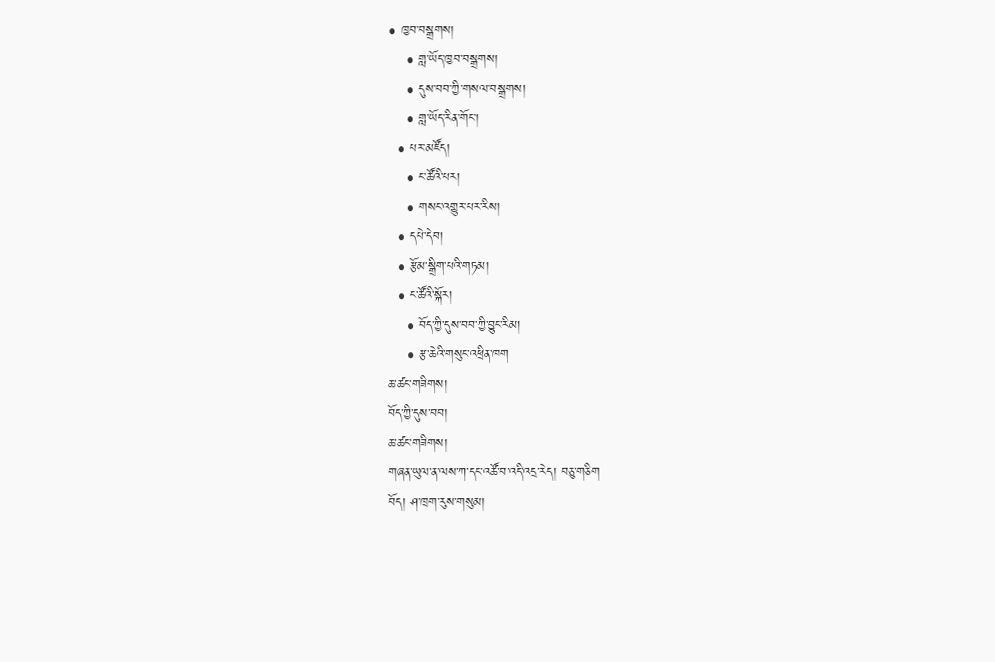• ཁྱབ་བསྒྲགས།
    • གླ་ཡོད་ཁྱབ་བསྒྲགས།
    • དུས་བབ་ཀྱི་གསལ་བསྒྲགས།
    • གླ་ཡོད་རིན་གོང་།
  • པར་མཛོད།
    • ང་ཚོའི་པར།
    • གསང་འགྱུར་པར་རིས།
  • དཔེ་དེབ།
  • རྩོམ་སྒྲིག་པའི་གཏམ།
  • ང་ཚོའི་སྐོར།
    • བོད་ཀྱི་དུས་བབ་ཀྱི་བྱུང་རིམ།
    • རྩ་ཆེའི་གསུང་འཕྲིན་ཁག
ཆ་ཚང་གཟིགས།
བོད་ཀྱི་དུས་བབ།
ཆ་ཚང་གཟིགས།
གཞན་ཡུལ་ན་ལས་ཀ་དང་འཚོ་བ་འདི་འདྲ་རེད། བཅུ་གཅིག
བོད། ཤ་ཁྲག་རུས་གསུམ།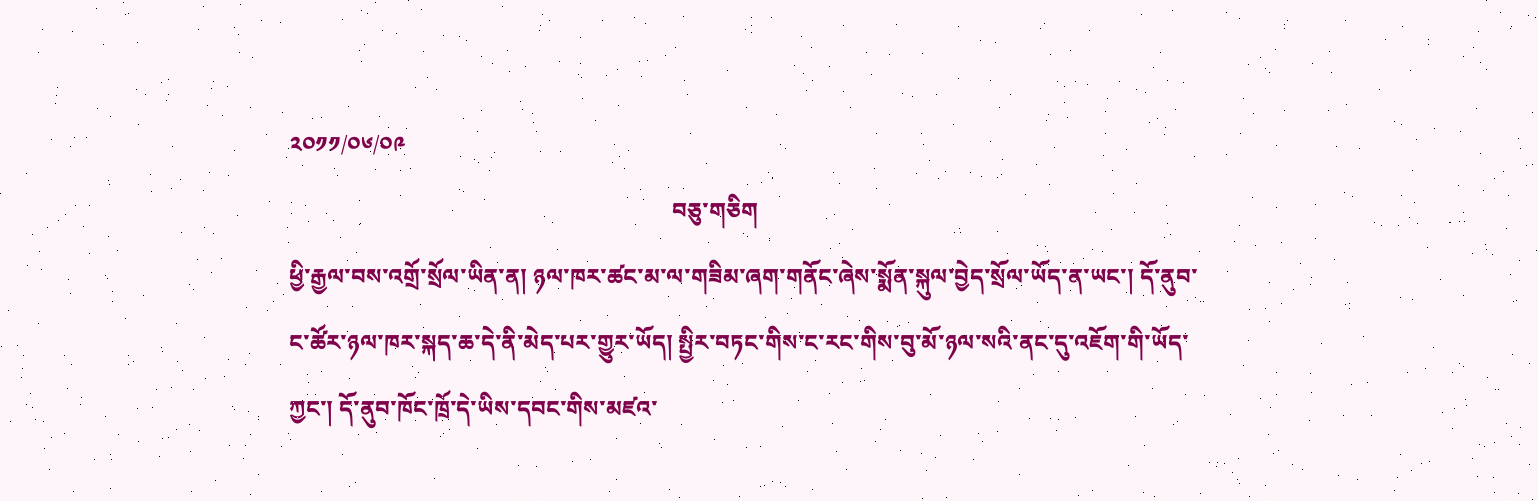༢༠༡༡/༠༦/༠༩
                                                                   བཅུ་གཅིག
ཕྱི་རྒྱལ་བས་འགྲོ་སྲོལ་ཡིན་ན། ཉལ་ཁར་ཚང་མ་ལ་གཟིམ་ཞག་གནོང་ཞེས་སྨོན་སྐུལ་བྱེད་སྲོལ་ཡོད་ན་ཡང་། དོ་ནུབ་ང་ཚོར་ཉལ་ཁར་སྐད་ཆ་དེ་ནི་མེད་པར་གྱུར་ཡོད། སྤྱིར་བཏང་གིས་ང་རང་གིས་བུ་མོ་ཉལ་སའི་ནང་དུ་འཇོག་གི་ཡོད་ཀྱང་། དོ་ནུབ་ཁོང་ཁྲོ་དེ་ཡིས་དབང་གིས་མཛའ་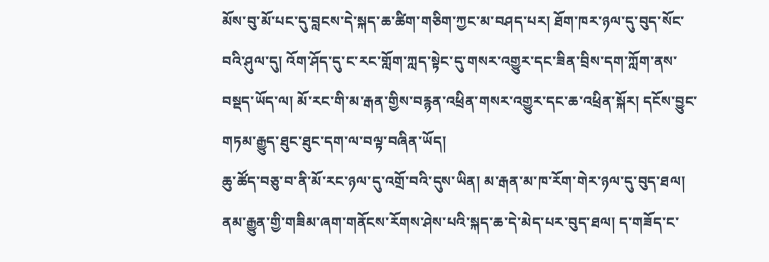མོས་བུ་མོ་པང་དུ་བླངས་དེ་སྐད་ཆ་ཚིག་གཅིག་ཀྱང་མ་བཤད་པར། ཐོག་ཁར་ཉལ་དུ་བུད་སོང་བའི་ཤུལ་དུ། འོག་ཤོད་དུ་ང་རང་གློག་ཀླད་སྟེང་དུ་གསར་འགྱུར་དང་ཟིན་བྲིས་དག་ཀློག་ནས་བསྡད་ཡོད་ལ། མོ་རང་གི་མ་རྒན་གྱིས་བརྙན་འཕྲིན་གསར་འགྱུར་དང་ཆ་འཕྲིན་སྐོར། དངོས་བྱུང་གཏམ་རྒྱུད་ཐུང་ཐུང་དག་ལ་བལྟ་བཞིན་ཡོད།
ཆུ་ཚོད་བཅུ་བ་ནི་མོ་རང་ཉལ་དུ་འགྲོ་བའི་དུས་ཡིན། མ་རྒན་མ་ཁ་རོག་གེར་ཉལ་དུ་བུད་ཐལ། ནམ་རྒྱུན་གྱི་གཟིམ་ཞག་གནོངས་རོགས་ཤེས་པའི་སྐད་ཆ་དེ་མེད་པར་བུད་ཐལ། ད་གཟོད་ང་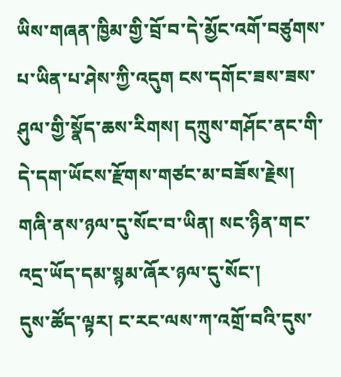ཡིས་གཞན་ཁྱིམ་གྱི་བྲོ་བ་དེ་མྱོང་འགོ་བཙུགས་པ་ཡིན་པ་ཤེས་ཀྱི་འདུག ངས་དགོང་ཟས་ཟས་ཤུལ་གྱི་སྣོད་ཆས་རིགས། དཀྲུས་གཤོང་ནང་གི་དེ་དག་ཡོངས་རྫོགས་གཙང་མ་བཟོས་རྗེས། གཞི་ནས་ཉལ་དུ་སོང་བ་ཡིན། སང་ཉིན་གང་འདྲ་ཡོད་དམ་སྙམ་ཞོར་ཉལ་དུ་སོང་།
དུས་ཚོད་ལྟར། ང་རང་ལས་ཀ་འགྲོ་བའི་དུས་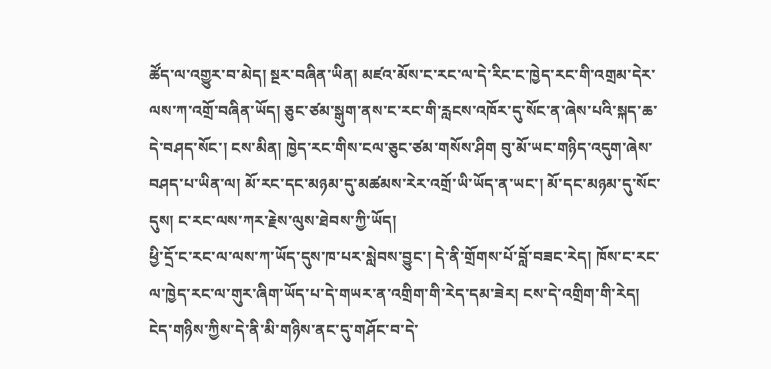ཚོད་ལ་འགྱུར་བ་མེད། སྔར་བཞིན་ཡིན། མཛའ་མོས་ང་རང་ལ་དེ་རིང་ང་ཁྱེད་རང་གི་འགྲམ་དེར་ལས་ཀ་འགྲོ་བཞིན་ཡོད། ཅུང་ཙམ་སྒུག་ནས་ང་རང་གི་རླངས་འཁོར་དུ་སོང་ན་ཞེས་པའི་སྐད་ཆ་དེ་བཤད་སོང་། ངས་མིན། ཁྱེད་རང་གིས་ངལ་ཅུང་ཙམ་གསོས་ཤིག བུ་མོ་ཡང་གཉིད་འདུག་ཞེས་བཤད་པ་ཡིན་ལ། མོ་རང་དང་མཉམ་དུ་མཚམས་རེར་འགྲོ་ཡི་ཡོད་ན་ཡང་། མོ་དང་མཉམ་དུ་སོང་དུས། ང་རང་ལས་ཀར་རྗེས་ལུས་ཐེབས་ཀྱི་ཡོད།
ཕྱི་དྲོ་ང་རང་ལ་ལས་ཀ་ཡོད་དུས་ཁ་པར་སླེབས་བྱུང་། དེ་ནི་གྲོགས་པོ་བློ་བཟང་རེད། ཁོས་ང་རང་ལ་ཁྱེད་རང་ལ་གུར་ཞིག་ཡོད་པ་དེ་གཡར་ན་འགྲིག་གི་རེད་དམ་ཟེར། ངས་དེ་འགྲིག་གི་རེད། ངེད་གཉིས་ཀྱིས་དེ་ནི་མི་གཉིས་ནང་དུ་གཤོང་བ་དེ་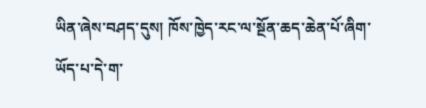ཡིན་ཞེས་བཤད་དུས། ཁོས་ཁྱེད་རང་ལ་སྔོན་ཆད་ཆེན་པོ་ཞིག་ཡོད་པ་དེ་ག་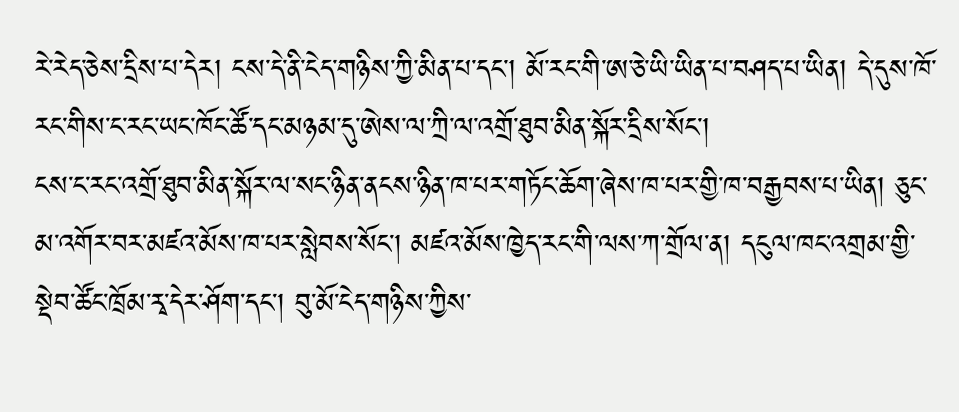རེ་རེད་ཅེས་དྲིས་པ་དེར། ངས་དེ་ནི་ངེད་གཉིས་ཀྱི་མིན་པ་དང་། མོ་རང་གི་ཨ་ཅེ་ཡི་ཡིན་པ་བཤད་པ་ཡིན། དེ་དུས་ཁོ་རང་གིས་ང་རང་ཡང་ཁོང་ཚོ་དང་མཉམ་དུ་ཨེས་ལ་ཀྲི་ལ་འགྲོ་ཐུབ་མིན་སྐོར་དྲིས་སོང་།
ངས་ང་རང་འགྲོ་ཐུབ་མིན་སྐོར་ལ་སང་ཉིན་ནངས་ཉིན་ཁ་པར་གཏོང་ཆོག་ཞེས་ཁ་པར་གྱི་ཁ་བརྒྱབས་པ་ཡིན། ཅུང་མ་འགོར་བར་མཛའ་མོས་ཁ་པར་སླེབས་སོང་། མཛའ་མོས་ཁྱེད་རང་གི་ལས་ཀ་གྲོལ་ན། དངུལ་ཁང་འགྲམ་གྱི་སྡེབ་ཚོང་ཁྲོམ་རྭ་དེར་ཤོག་དང་། བུ་མོ་ངེད་གཉིས་ཀྱིས་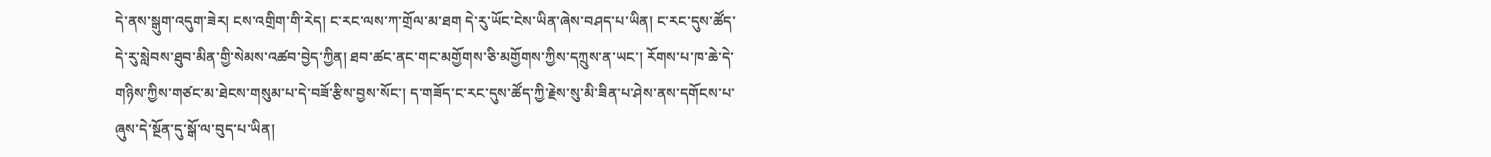དེ་ནས་སྒུག་འདུག་ཟེར། ངས་འགྲིག་གི་རེད། ང་རང་ལས་ཀ་གྲོལ་མ་ཐག དེ་རུ་ཡོང་ངེས་ཡིན་ཞེས་བཤད་པ་ཡིན། ང་རང་དུས་ཚོད་དེ་རུ་སླེབས་ཐུབ་མིན་གྱི་སེམས་འཚབ་བྱེད་ཀྱིན། ཐབ་ཚང་ནང་གང་མགྱོགས་ཅི་མགྱོགས་ཀྱིས་དཀྲུས་ན་ཡང་། རོགས་པ་ཁ་ཆེ་དེ་གཉིས་ཀྱིས་གཙང་མ་ཐེངས་གསུམ་པ་དེ་བཟོ་རྩིས་བྱས་སོང་། ད་གཟོད་ང་རང་དུས་ཚོད་ཀྱི་རྗེས་སུ་མི་ཟིན་པ་ཤེས་ནས་དགོངས་པ་ཞུས་དེ་སྔོན་དུ་སྒོ་ལ་བུད་པ་ཡིན།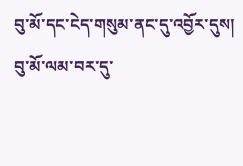བུ་མོ་དང་ངེད་གསུམ་ནང་དུ་འབྱོར་དུས། བུ་མོ་ལམ་བར་དུ་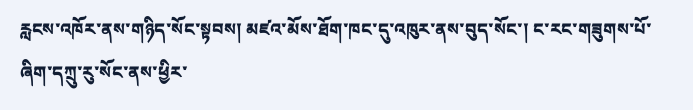རླངས་འཁོར་ནས་གཉིད་སོང་སྟབས། མཛའ་མོས་ཐོག་ཁང་དུ་འཁུར་ནས་བུད་སོང་། ང་རང་གཟུགས་པོ་ཞིག་དཀྲུ་རུ་སོང་ནས་ཕྱིར་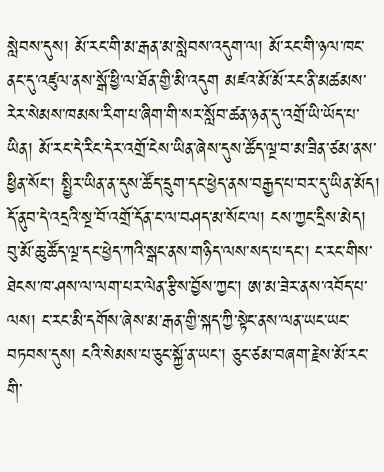སླེབས་དུས། མོ་རང་གི་མ་རྒན་མ་སླེབས་འདུག་ལ། མོ་རང་གི་ཉལ་ཁང་ནང་དུ་འཛུལ་ནས་སྒོ་ཕྱི་ལ་ཐོན་གྱི་མི་འདུག མཛའ་མོ་མོ་རང་ནི་མཚམས་རེར་སེམས་ཁམས་རིག་པ་ཞིག་གི་སར་སློབ་ཚན་ཉན་དུ་འགྲོ་ཡི་ཡོད་པ་ཡིན། མོ་རང་དེ་རིང་དེར་འགྲོ་ངེས་ཡིན་ཞེས་དུས་ཚོད་ལྔ་བ་མ་ཟིན་ཙམ་ནས་ཕྱིན་སོང་། སྤྱིར་ཡིན་ན་དུས་ཚོད་དྲུག་དང་ཕྱེད་ནས་བརྒྱད་པ་བར་དུ་ཡིན་མོད། དོ་ནུབ་དེ་འདྲའི་སྔ་བོ་འགྲོ་དོན་ང་ལ་བཤད་མ་སོང་ལ། ངས་ཀྱང་དྲིས་མེད།
བུ་མོ་ཆུ་ཚོད་ལྔ་དང་ཕྱེད་ཀའི་སྒང་ནས་གཉིད་ལས་སད་པ་དང་། ང་རང་གིས་ཐེངས་ཁ་ཤས་ལ་ལག་པར་ལེན་རྩིས་བྱོས་ཀྱང་། ཨ་མ་ཟེར་ནས་འབོད་པ་ལས། ང་རང་མི་དགོས་ཞེས་མ་རྒན་གྱི་སྐད་ཀྱི་སྟེང་ནས་ལན་ཡང་ཡང་བཏབས་དུས། ངའི་སེམས་པ་ཅུང་སྐྱོ་ན་ཡང་། ཅུང་ཙམ་བཞག་རྗེས་མོ་རང་གི་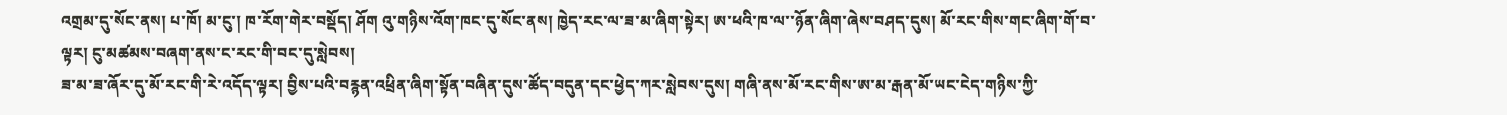འགྲམ་དུ་སོང་ནས། པ་ཁོ། མ་ངུ་། ཁ་རོག་གེར་བསྡོད། ཤོག འུ་གཉིས་འོག་ཁང་དུ་སོང་ནས། ཁྱེད་རང་ལ་ཟ་མ་ཞིག་སྟེར། ཨ་ཕའི་ཁ་ལ་་ཉོན་ཞིག་ཞེས་བཤད་དུས། མོ་རང་གིས་གང་ཞིག་གོ་བ་ལྟར། ངུ་མཚམས་བཞག་ནས་ང་རང་གི་བང་དུ་སླེབས།
ཟ་མ་ཟ་ཞོར་དུ་མོ་རང་གི་རེ་འདོད་ལྟར། བྱིས་པའི་བརྙན་འཕྲིན་ཞིག་སྟོན་བཞིན་དུས་ཚོད་བདུན་དང་ཕྱེད་ཀར་སླེབས་དུས། གཞི་ནས་མོ་རང་གིས་ཨ་མ་རྒན་མོ་ཡང་ངེད་གཉིས་ཀྱི་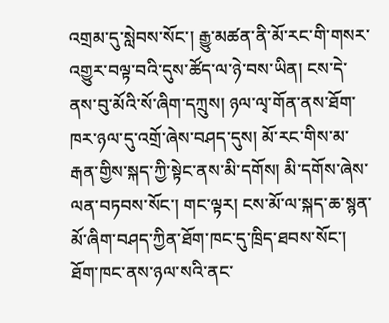འགྲམ་དུ་སླེབས་སོང་། རྒྱུ་མཚན་ནི་མོ་རང་གི་གསར་འགྱུར་བལྟ་བའི་དུས་ཚོད་ལ་ཉེ་བས་ཡིན། ངས་དེ་ནས་བུ་མོའི་སོ་ཞིག་དཀྲུས། ཉལ་ལྭ་གོན་ནས་ཐོག་ཁར་ཉལ་དུ་འགྲོ་ཞེས་བཤད་དུས། མོ་རང་གིས་མ་རྒན་གྱིས་སྐད་ཀྱི་སྟེང་ནས་མི་དགོས། མི་དགོས་ཞེས་ལན་བཏབས་སོང་། གང་ལྟར། ངས་མོ་ལ་སྐད་ཆ་སྙན་མོ་ཞིག་བཤད་ཀྱིན་ཐོག་ཁང་དུ་ཁྲིད་ཐབས་སོང་།
ཐོག་ཁང་ནས་ཉལ་སའི་ནང་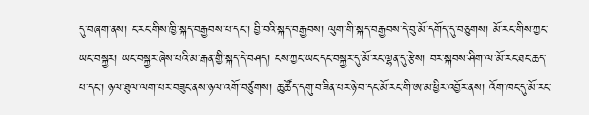དུ་བཞག་ནས། ང་རང་གིས་ཁྱི་སྐད་བརྒྱབས་པ་དང་། བྱི་བའི་སྐད་བརྒྱབས། ལུག་གི་སྐད་བརྒྱབས་དེ་བུ་མོ་དགོད་དུ་བཅུགས། མོ་རང་གིས་ཀྱང་ཡང་བསྐྱར། ཡང་བསྐྱར་ཞེས་པའི་མ་རྒན་གྱི་སྐད་དེ་བཤད། ངས་ཀྱང་ཡང་དང་བསྐྱར་དུ་མོ་རང་ལྷན་དུ་རྩེས། བར་སྐབས་ཤིག་ལ་མོ་རང་ཐང་ཆད་པ་དང་། ཉལ་ཐུལ་ལག་པར་བཟུང་ནས་ཉལ་འགོ་བཙུགས། ཆུ་ཚོད་དགུ་བ་ཟིན་པར་ཉེ་བ་དང་མོ་རང་གི་ཨ་མ་ཕྱིར་འབྱོར་ནས། འོག་ཁང་དུ་མོ་རང་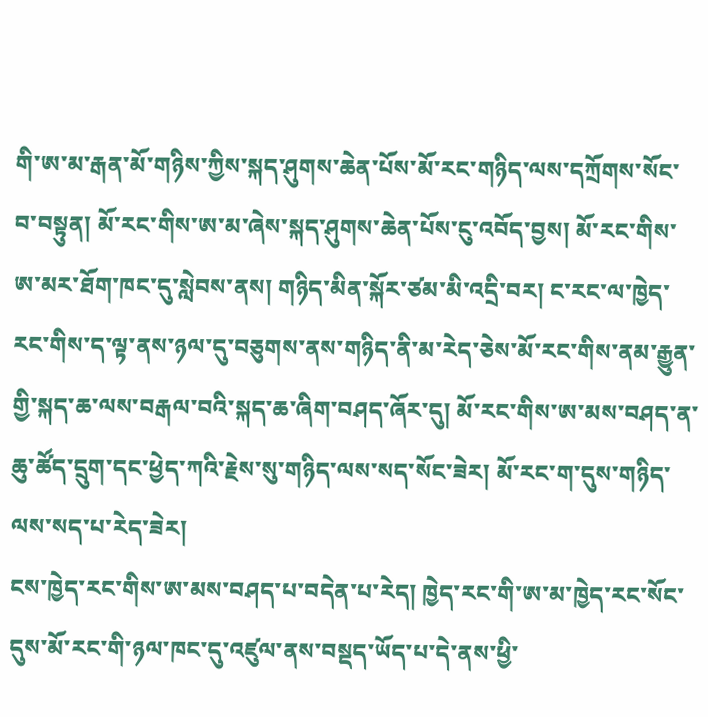གི་ཨ་མ་རྒན་མོ་གཉིས་ཀྱིས་སྐད་ཤུགས་ཆེན་པོས་མོ་རང་གཉིད་ལས་དཀྲོགས་སོང་བ་བསྟུན། མོ་རང་གིས་ཨ་མ་ཞེས་སྐད་ཤུགས་ཆེན་པོས་ངུ་འབོད་བྱས། མོ་རང་གིས་ཨ་མར་ཐོག་ཁང་དུ་སླེབས་ནས། གཉིད་མིན་སྐོར་ཙམ་མི་འདྲི་བར། ང་རང་ལ་ཁྱེད་རང་གིས་ད་ལྟ་ནས་ཉལ་དུ་བཅུགས་ནས་གཉིད་ནི་མ་རེད་ཅེས་མོ་རང་གིས་ནམ་རྒྱུན་གྱི་སྐད་ཆ་ལས་བརྒལ་བའི་སྐད་ཆ་ཞིག་བཤད་ཞོར་དུ། མོ་རང་གིས་ཨ་མས་བཤད་ན་ཆུ་ཚོད་དྲུག་དང་ཕྱེད་ཀའི་རྗེས་སུ་གཉིད་ལས་སད་སོང་ཟེར། མོ་རང་ག་དུས་གཉིད་ལས་སད་པ་རེད་ཟེར།
ངས་ཁྱེད་རང་གིས་ཨ་མས་བཤད་པ་བདེན་པ་རེད། ཁྱེད་རང་གི་ཨ་མ་ཁྱེད་རང་སོང་དུས་མོ་རང་གི་ཉལ་ཁང་དུ་འཛུལ་ནས་བསྡད་ཡོད་པ་དེ་ནས་ཕྱི་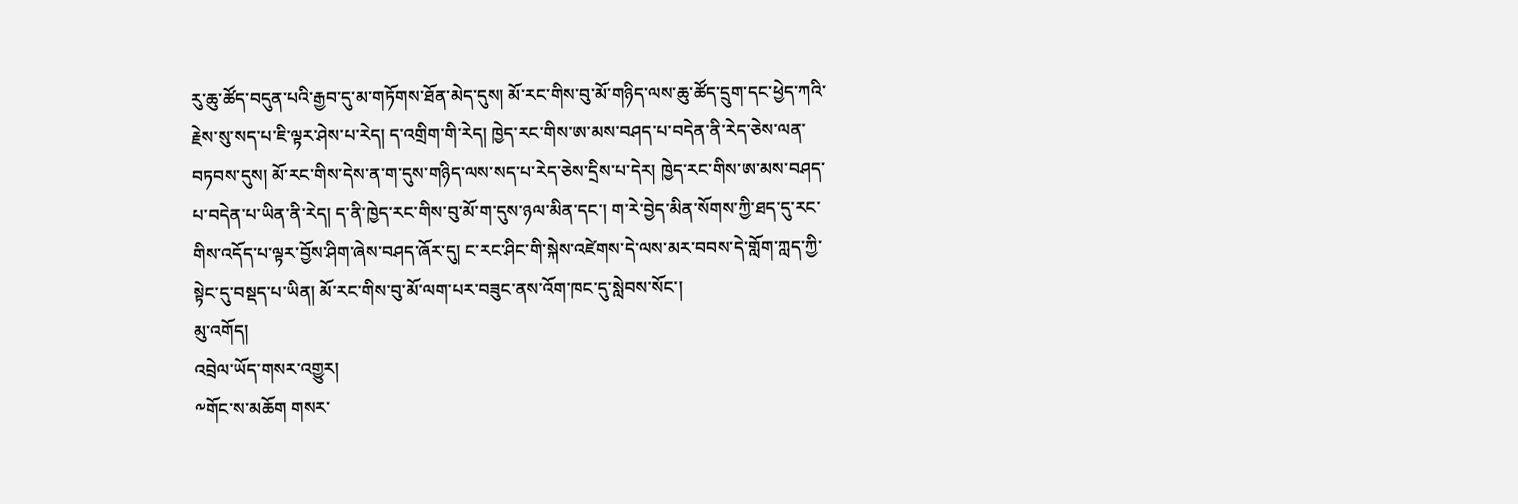རུ་ཆུ་ཚོད་བདུན་པའི་རྒྱབ་དུ་མ་གཏོགས་ཐོན་མེད་དུས། མོ་རང་གིས་བུ་མོ་གཉིད་ལས་ཆུ་ཚོད་དྲུག་དང་ཕྱེད་ཀའི་རྗེས་སུ་སད་པ་ཇི་ལྟར་ཤེས་པ་རེད། ད་འགྲིག་གི་རེད། ཁྱེད་རང་གིས་ཨ་མས་བཤད་པ་བདེན་ནི་རེད་ཅེས་ལན་བཏབས་དུས། མོ་རང་གིས་དེས་ན་ག་དུས་གཉིད་ལས་སད་པ་རེད་ཅེས་དྲིས་པ་དེར། ཁྱེད་རང་གིས་ཨ་མས་བཤད་པ་བདེན་པ་ཡིན་ནི་རེད། ད་ནི་ཁྱེད་རང་གིས་བུ་མོ་ག་དུས་ཉལ་མིན་དང་། ག་རེ་བྱེད་མིན་སོགས་ཀྱི་ཐད་དུ་རང་གིས་འདོད་པ་ལྟར་བྱོས་ཤིག་ཞེས་བཤད་ཞོར་དུ། ང་རང་ཤིང་གི་སྐེས་འཛེགས་དེ་ལས་མར་བབས་དེ་གློག་ཀླད་ཀྱི་སྟེང་དུ་བསྡད་པ་ཡིན། མོ་རང་གིས་བུ་མོ་ལག་པར་བཟུང་ནས་འོག་ཁང་དུ་སླེབས་སོང་།
མུ་འགོད།
འབྲེལ་ཡོད་གསར་འགྱུར།
༸གོང་ས་མཆོག གསར་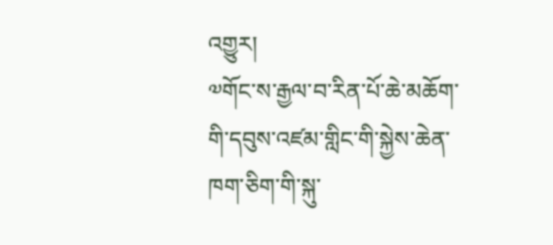འགྱུར།
༧གོང་ས་རྒྱལ་བ་རིན་པོ་ཆེ་མཆོག་གི་དབུས་འཛམ་གླིང་གི་སྐྱེས་ཆེན་ཁག་ཅིག་གི་སྐུ་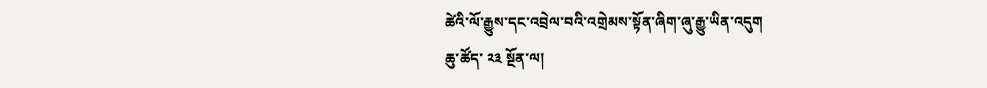ཚེའི་ལོ་རྒྱུས་དང་འབྲེལ་བའི་འགྲེམས་སྟོན་ཞིག་ཞུ་རྒྱུ་ཡིན་འདུག
ཆུ་ཚོད་ ༢༣ སྔོན་ལ།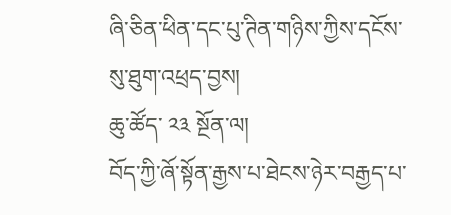ཞི་ཅིན་ཕིན་དང་པུ་ཊིན་གཉིས་ཀྱིས་དངོས་སུ་ཐུག་འཕྲད་བྱས།
ཆུ་ཚོད་ ༢༣ སྔོན་ལ།
བོད་ཀྱི་ཞོ་སྟོན་རྒྱས་པ་ཐེངས་ཉེར་བརྒྱད་པ་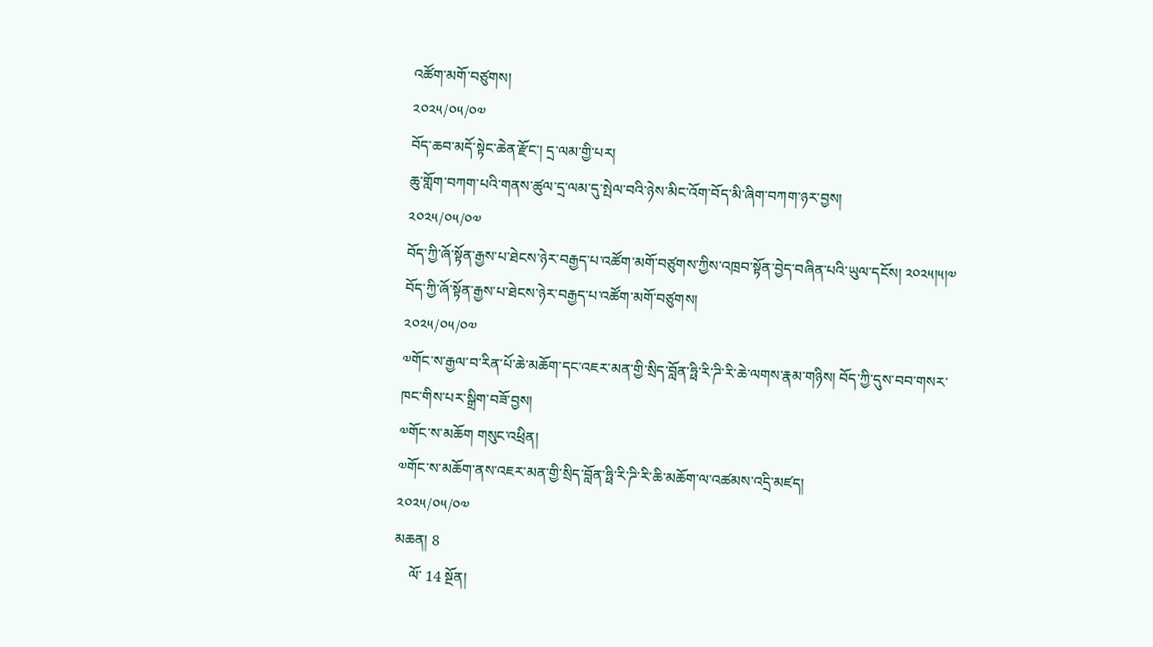འཚོག་མགོ་བཙུགས།
༢༠༢༥/༠༥/༠༧
བོད་ཆབ་མདོ་སྟེང་ཆེན་རྫོང་། དྲ་ལམ་གྱི་པར།
ཆུ་གློག་བཀག་པའི་གནས་ཚུལ་དྲ་ལམ་དུ་སྤེལ་བའི་ཉེས་མིང་འོག་བོད་མི་ཞིག་བཀག་ཉར་བྱས།
༢༠༢༥/༠༥/༠༧
བོད་ཀྱི་ཞོ་སྟོན་རྒྱས་པ་ཐེངས་ཉེར་བརྒྱད་པ་འཚོག་མགོ་བཙུགས་ཀྱིས་འཁྲབ་སྟོན་བྱེད་བཞིན་པའི་ཡུལ་དངོས། ༢༠༢༥།༥།༧
བོད་ཀྱི་ཞོ་སྟོན་རྒྱས་པ་ཐེངས་ཉེར་བརྒྱད་པ་འཚོག་མགོ་བཙུགས།
༢༠༢༥/༠༥/༠༧
༧གོང་ས་རྒྱལ་བ་རིན་པོ་ཆེ་མཆོག་དང་འཇར་མན་གྱི་སྲིད་བློན་ཧྥི་རི་ཌི་རི་ཆེ་ལགས་རྣམ་གཉིས། བོད་ཀྱི་དུས་བབ་གསར་ཁང་གིས་པར་སྒྲིག་བཟོ་བྱས།
༧གོང་ས་མཆོག གསུང་འཕྲིན།
༧གོང་ས་མཆོག་ནས་འཇར་མན་གྱི་སྲིད་བློན་ཧྥི་རི་ཌི་རི་ཆི་མཆོག་ལ་འཚམས་འདྲི་མཛད།
༢༠༢༥/༠༥/༠༧
མཆན། 8
    ལོ་ 14 སྔོན།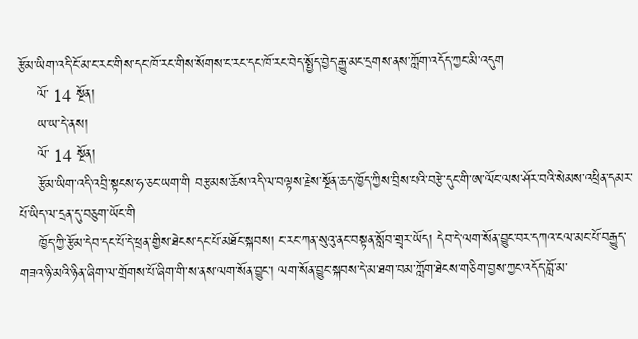རྩོམ་ཡིག་འདི་ངོ་མ་ང་རང་གིས་དང་ཁོ་རང་གིས་སོགས་ང་རང་དང་ཁོ་རང་བེད་སྤྱོད་བྱེད་རྒྱུ་མང་དྲགས་ནས་ཀློག་འདོད་ཀྱང་མི་འདུག
    ལོ་ 14 སྔོན།
    ཡ་ཡ་དེ་ནས།
    ལོ་ 14 སྔོན།
    རྩོམ་ཡིག་འདི་འབྲི་སྟངས་ཧ་ཅང་ཡག་གི བརྩམས་ཆོས་འདི་ལ་བལྟས་རྗེས་སྔོན་ཆད་ཁྱོད་ཀྱིས་བྲིས་པའི་བརྩེ་དུང་གི་ཨ་ལོང་ལས་ཤོར་བའི་སེམས་འཕྲིན་དམར་པོ་ཡིད་ལ་དྲན་དུ་བཅུག་ཡོང་གི
    ཁྱོད་ཀྱི་རྩོམ་དེབ་དང་པོ་དེ་ཕྲན་གྱིས་ཐེངས་དང་པོ་མཐོང་སྐབས། ང་རང་ཀན་སུའུ་ནང་བསྟན་སློབ་གྲྭར་ཡོད། དེབ་དེ་ལག་སོན་བྱུང་བར་དཀའ་ངལ་མང་པོ་བརྒྱུད་གཟའ་ཉི་མའི་ཉིན་ཞིག་ལ་གྲོགས་པོ་ཞིག་གི་ས་ནས་ལག་སོན་བྱུང་། ལག་སོན་བྱུང་སྐབས་དེ་མ་ཐག་བམ་ཀློག་ཐེངས་གཅིག་བྱས་ཀྱང་འདོད་བློ་མ་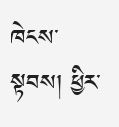ཁེངས་སྟབས། ཕྱིར་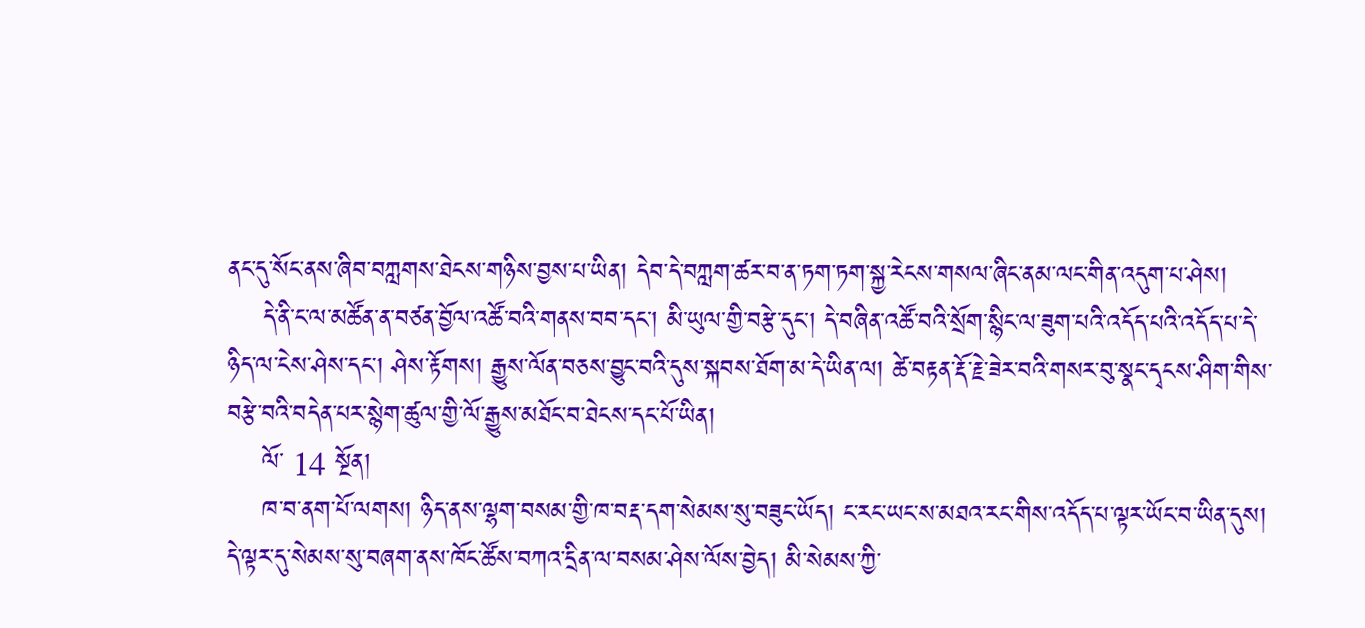ནང་དུ་སོང་ནས་ཞིབ་བཀླགས་ཐེངས་གཉིས་བྱས་པ་ཡིན། དེབ་དེ་བཀླག་ཚར་བ་ན་ཏག་ཏག་སྐྱ་རེངས་གསལ་ཞིང་ནམ་ལང་གིན་འདུག་པ་ཤེས།
    དེ་ནི་ང་ལ་མཚོན་ན་བཙན་བྱོལ་འཚོ་བའི་གནས་བབ་དང་། མི་ཡུལ་གྱི་བརྩེ་དུང་། དེ་བཞིན་འཚོ་བའི་སྲོག་སྙིང་ལ་ཟུག་པའི་འདོད་པའི་འདོད་པ་དེ་ཉིད་ལ་ངེས་ཤེས་དང་། ཤེས་རྟོགས། རྒྱུས་ལོན་བཅས་བྱུང་བའི་དུས་སྐབས་ཐོག་མ་དེ་ཡིན་ལ། ཚེ་བརྟན་རྡོ་རྗེ་ཟེར་བའི་གསར་བུ་སྣང་དྭངས་ཤིག་གིས་བརྩེ་བའི་བདེན་པར་སྙེག་ཚུལ་གྱི་ལོ་རྒྱུས་མཐོང་བ་ཐེངས་དང་པོ་ཡིན།
    ལོ་ 14 སྔོན།
    ཁ་བ་ནག་པོ་ལགས། ཉིད་ནས་ལྷག་བསམ་གྱི་ཁ་བརྡ་དག་སེམས་སུ་བཟུང་ཡོད། ང་རང་ཡང་ས་མཐའ་རང་གིས་འདོད་པ་ལྟར་ཡོང་བ་ཡིན་དུས། དེ་ལྟར་དུ་སེམས་སུ་བཞག་ནས་ཁོང་ཚོས་བཀའ་དྲིན་ལ་བསམ་ཤེས་ལོས་བྱེད། མི་སེམས་ཀྱི་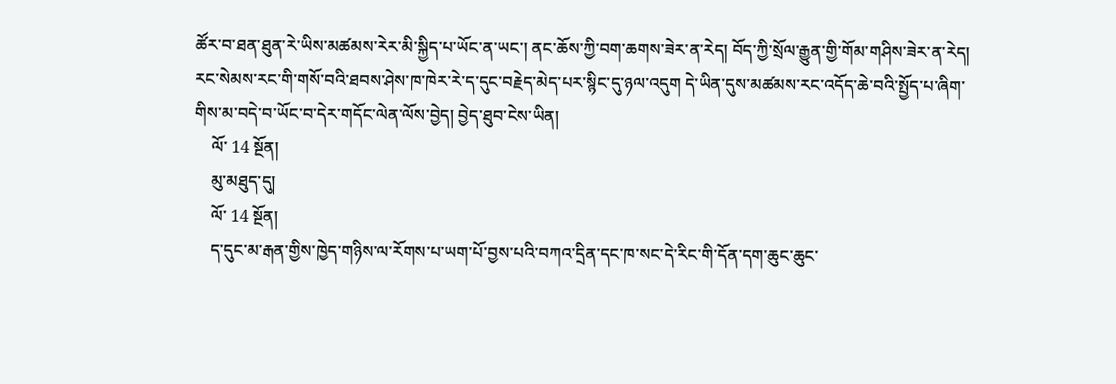ཚོར་བ་ཐན་ཐུན་རེ་ཡིས་མཚམས་རེར་མི་སྐྱིད་པ་ཡོང་ན་ཡང་། ནང་ཆོས་ཀྱི་བག་ཆགས་ཟེར་ན་རེད། བོད་ཀྱི་སྲོལ་རྒྱུན་གྱི་གོམ་གཤིས་ཟེར་ན་རེད། རང་སེམས་རང་གི་གསོ་བའི་ཐབས་ཤེས་ཁ་ཁེར་རེ་ད་དུང་བརྗེད་མེད་པར་སྙིང་དུ་ཉལ་འདུག དེ་ཡིན་དུས་མཚམས་རང་འདོད་ཆེ་བའི་སྤྱོད་པ་ཞིག་གིས་མ་བདེ་བ་ཡོང་བ་དེར་གདོང་ལེན་ལོས་བྱེད། བྱེད་ཐུབ་ངེས་ཡིན།
    ལོ་ 14 སྔོན།
    མུ་མཐུད་དུ།
    ལོ་ 14 སྔོན།
    ད་དུང་མ་རྒན་གྱིས་ཁྱེད་གཉིས་ལ་རོགས་པ་ཡག་པོ་བྱས་པའི་བཀའ་དྲིན་དང་ཁ་སང་དེ་རིང་གི་དོན་དག་ཆུང་ཆུང་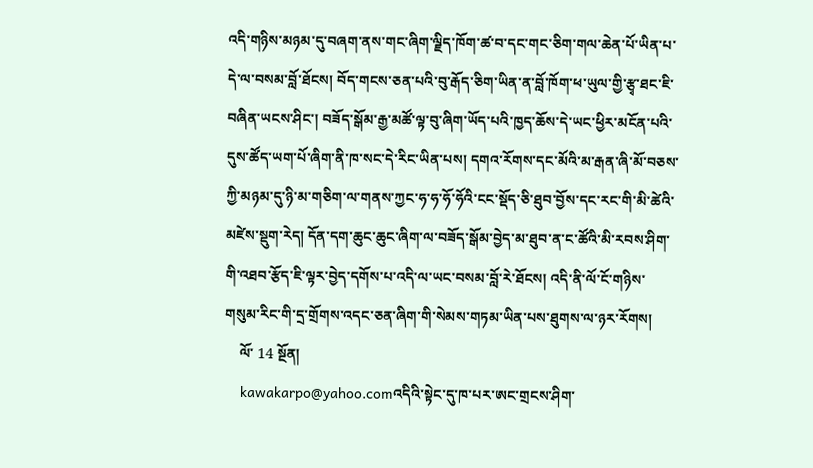འདི་གཉིས་མཉམ་དུ་བཞག་ནས་གང་ཞིག་ལྗིད་ཁོག་ཚ་བ་དང་གང་ཅིག་གལ་ཆེན་པོ་ཡིན་པ་དེ་ལ་བསམ་བློ་ཐོངས། བོད་གངས་ཅན་པའི་བུ་རྒོད་ཅིག་ཡིན་ན་བློ་ཁོག་ཕ་ཡུལ་གྱི་རྩྭ་ཐང་ཇི་བཞིན་ཡངས་ཤིང་། བཟོད་སྒོམ་རྒྱ་མཚོ་ལྟ་བུ་ཞིག་ཡོད་པའི་ཁྱད་ཆོས་དེ་ཡང་ཕྱིར་མངོན་པའི་དུས་ཚོད་ཡག་པོ་ཞིག་ནི་ཁ་སང་དེ་རིང་ཡིན་པས། དགའ་རོགས་དང་མོའི་མ་རྒན་ཞི་མོ་བཅས་ཀྱི་མཉམ་དུ་ཉི་མ་གཅིག་ལ་གནས་ཀྱང་ཧ་ཧ་ཧོ་ཧོའི་ངང་སྡོད་ཅི་ཐུབ་བྱོས་དང་རང་གི་མི་ཚེའི་མཛེས་སྡུག་རེད། དོན་དག་ཆུང་ཆུང་ཞིག་ལ་བཟོད་སྒོམ་བྱེད་མ་ཐུབ་ན་ང་ཚོའི་མི་རབས་ཤིག་གི་འཐབ་རྩོད་ཇི་ལྟར་བྱེད་དགོས་པ་འདི་ལ་ཡང་བསམ་བློ་རེ་ཐོངས། འདི་ནི་ལོ་ངོ་གཉིས་གསུམ་རིང་གི་དྲ་གྲོགས་འདང་ཅན་ཞིག་གི་སེམས་གཏམ་ཡིན་པས་ཐུགས་ལ་ཉར་རོགས།
    ལོ་ 14 སྔོན།
    kawakarpo@yahoo.comའདིའི་སྟེང་དུ་ཁ་པར་ཨང་གྲངས་ཤིག་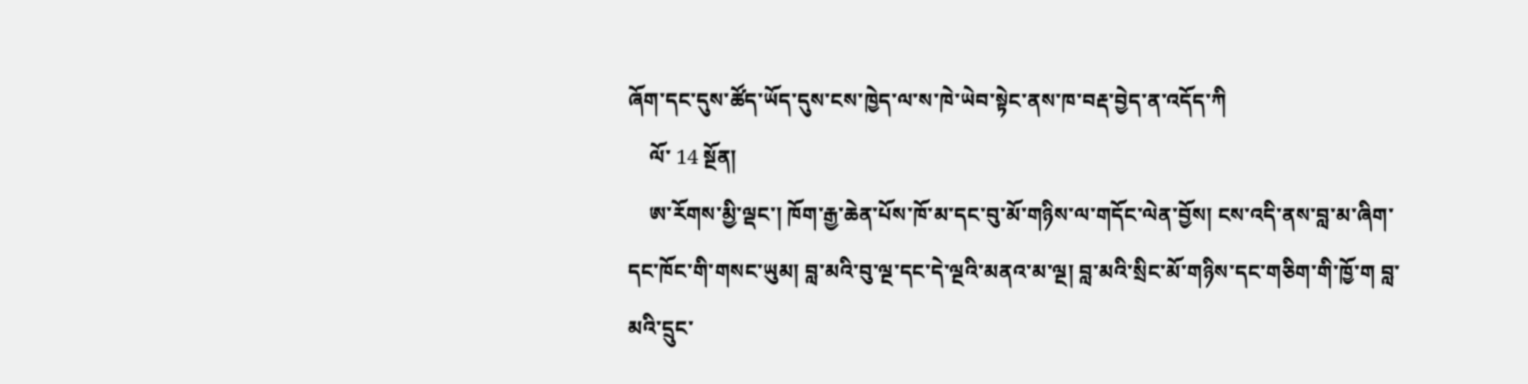ཞོག་དང་དུས་ཚོད་ཡོད་དུས་ངས་ཁྱེད་ལ་ས་ཁེ་ཡེབ་སྟེང་ནས་ཁ་བརྡ་བྱེད་ན་འདོད་ཀི
    ལོ་ 14 སྔོན།
    ཨ་རོགས་མྱི་ལྡང་། ཁོག་རྒྱ་ཆེན་པོས་ཁོ་མ་དང་བུ་མོ་གཉིས་ལ་གདོང་ལེན་བྱོས། ངས་འདི་ནས་བླ་མ་ཞིག་དང་ཁོང་གི་གསང་ཡུམ། བླ་མའི་བུ་ལྔ་དང་དེ་ལྔའི་མནའ་མ་ལྔ། བླ་མའི་སྲིང་མོ་གཉིས་དང་གཅིག་གི་ཁྱོ་ག བླ་མའི་དྲུང་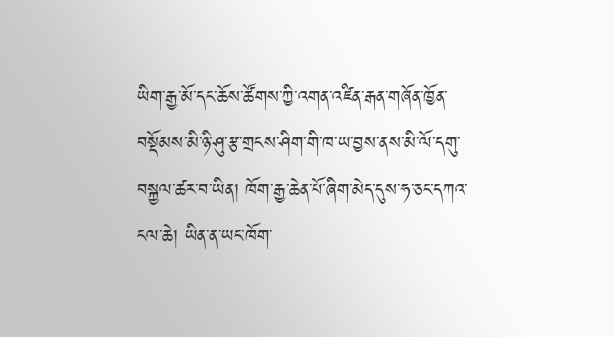ཡིག་རྒྱ་མོ་དང་ཆོས་ཚོགས་ཀྱི་འགན་འཛིན་རྒན་གཞོན་ཁྱོན་བསྡོམས་མི་ཉི་ཤུ་རྩ་གྲངས་ཤིག་གི་ཁ་ཡ་བྱས་ནས་མི་ལོ་དགུ་བསྐྱལ་ཚར་བ་ཡིན། ཁོག་རྒྱ་ཆེན་པོ་ཞིག་མེད་དུས་ཧ་ཅང་དཀའ་ངལ་ཆེ། ཡིན་ན་ཡང་ཁོག་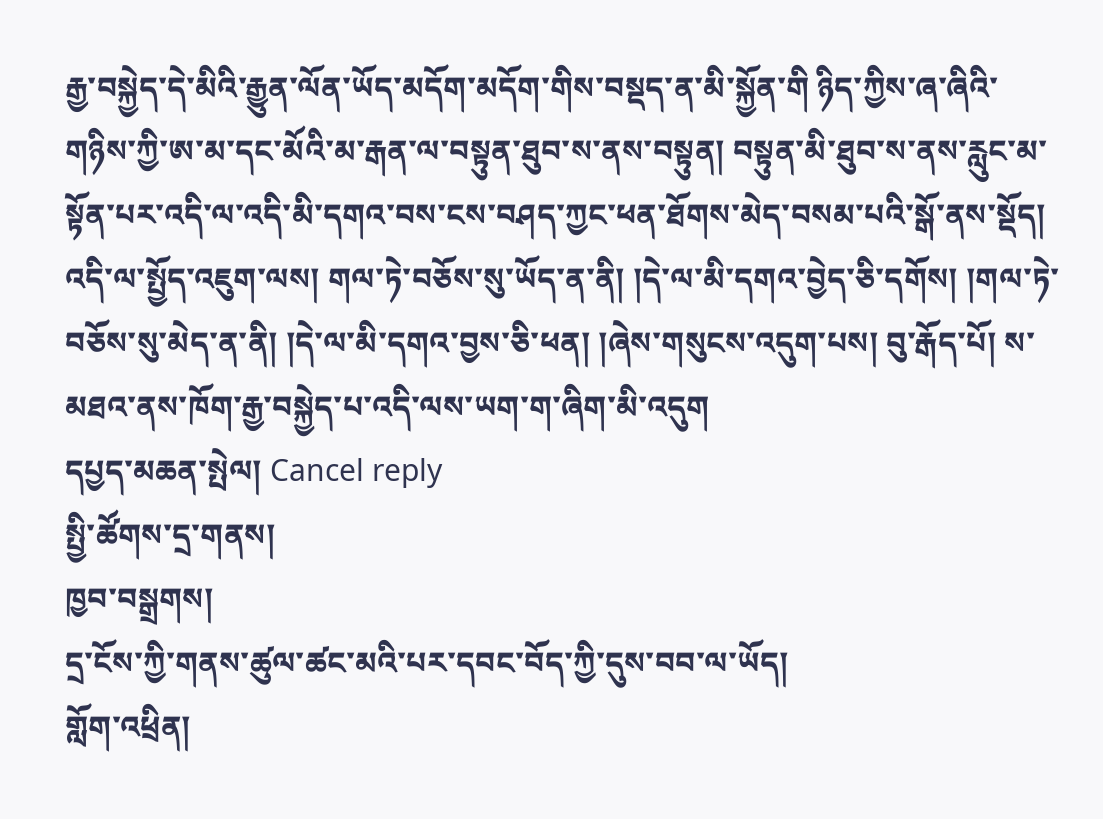རྒྱ་བསྐྱེད་དེ་མིའི་རྒྱུན་ལོན་ཡོད་མདོག་མདོག་གིས་བསྡད་ན་མི་སྐྱོན་གི ཉིད་ཀྱིས་ཞ་ཞིའི་གཉིས་ཀྱི་ཨ་མ་དང་མོའི་མ་རྒན་ལ་བསྟུན་ཐུབ་ས་ནས་བསྟུན། བསྟུན་མི་ཐུབ་ས་ནས་རླུང་མ་སྟོན་པར་འདི་ལ་འདི་མི་དགའ་བས་ངས་བཤད་ཀྱང་ཕན་ཐོགས་མེད་བསམ་པའི་སྒོ་ནས་སྡོད། འདི་ལ་སྤྱོད་འཇུག་ལས། གལ་ཏེ་བཅོས་སུ་ཡོད་ན་ནི། །དེ་ལ་མི་དགའ་བྱེད་ཅི་དགོས། །གལ་ཏེ་བཅོས་སུ་མེད་ན་ནི། །དེ་ལ་མི་དགའ་བྱས་ཅི་ཕན། །ཞེས་གསུངས་འདུག་པས། བུ་རྒོད་པོ། ས་མཐའ་ནས་ཁོག་རྒྱ་བསྐྱེད་པ་འདི་ལས་ཡག་ག་ཞིག་མི་འདུག
དཔྱད་མཆན་སྤེལ། Cancel reply
སྤྱི་ཚོགས་དྲ་གནས།
ཁྱབ་བསྒྲགས།
དྲ་ངོས་ཀྱི་གནས་ཚུལ་ཚང་མའི་པར་དབང་བོད་ཀྱི་དུས་བབ་ལ་ཡོད།
གློག་འཕྲིན།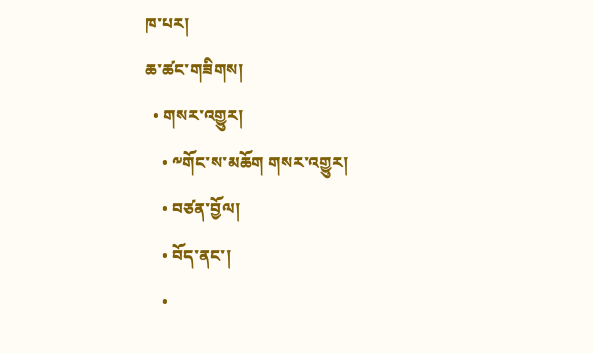ཁ་པར།
ཆ་ཚང་གཟིགས།
  • གསར་འགྱུར།
    • ༸གོང་ས་མཆོག གསར་འགྱུར།
    • བཙན་བྱོལ།
    • བོད་ནང་།
    •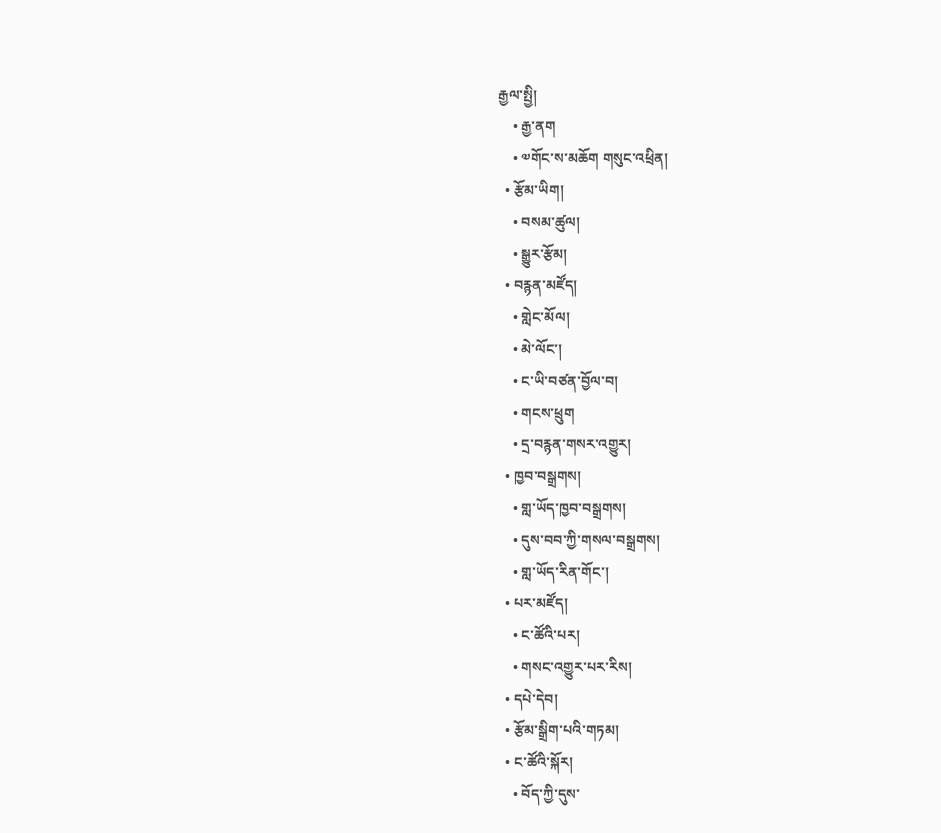རྒྱལ་སྤྱི།
    • རྒྱ་ནག
    • ༧གོང་ས་མཆོག གསུང་འཕྲིན།
  • རྩོམ་ཡིག།
    • བསམ་ཚུལ།
    • སྒྱུར་རྩོམ།
  • བརྙན་མཛོད།
    • གླེང་མོལ།
    • མེ་ལོང་།
    • ང་ཡི་བཙན་བྱོལ་བ།
    • གངས་ཕྲུག
    • དྲ་བརྙན་གསར་འགྱུར།
  • ཁྱབ་བསྒྲགས།
    • གླ་ཡོད་ཁྱབ་བསྒྲགས།
    • དུས་བབ་ཀྱི་གསལ་བསྒྲགས།
    • གླ་ཡོད་རིན་གོང་།
  • པར་མཛོད།
    • ང་ཚོའི་པར།
    • གསང་འགྱུར་པར་རིས།
  • དཔེ་དེབ།
  • རྩོམ་སྒྲིག་པའི་གཏམ།
  • ང་ཚོའི་སྐོར།
    • བོད་ཀྱི་དུས་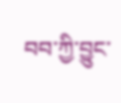བབ་ཀྱི་བྱུང་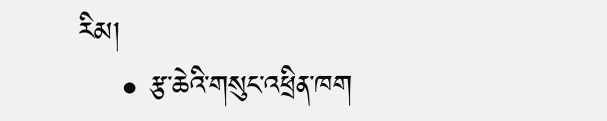རིམ།
    • རྩ་ཆེའི་གསུང་འཕྲིན་ཁག